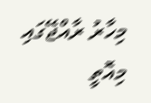މިހާރު ރާއްޖޭގައި މިއޮތީ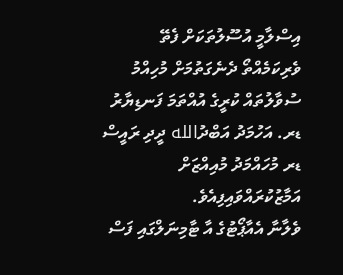އިސްލާމީ އުސޫލުތަކަށް ފެތޭ ވެރިކަމެއްތޯ ދެނެގަތުމަށް މުހިއްމު ސުވާލުތައް ކުރީގެ އުއްތަމަ ފަނޑިޔާރު ޑރ. އަހުމަދު އަބްދުالله ދީދި ރައީސް ޑރ މުހައްމަދު މުއިއްޒަށް އަމާޒުކުރައްވައިފިއެވެ.
ވެލާނާ އެއާޕޯޓުގެ އާ ޓާމިނަލްގައި ފަސް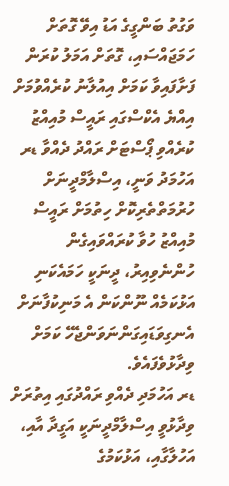ވަގުތު ބަންގީގެ އަޑު އިވޭ ގޮތަށް ހަމަޖައްސައި، ގޮތަށް އަމަލު ކުރަން ފަށާފައިވާ ކަމަށް އިއުލާނު ކުރެއްވުމަށް އިއްޔެ އެކްސްގައި ރައީސް މުއިއްޒު ކުރެއްވި ޕޯސްޓަށް ރައްދު ދެއްވާ ޑރ އަހުމަދު ވަނީ، އިސްލާމްދީނަށް ހުރުމަތްތެރިކޮށް ހިތުމަށް ރައީސް މުއިއްޒު ހުވާ ކުރައްވައިގެން ހުންނެވިއިރު، ދީނަކީ ހަމައެކަނި އަޅުކަމެއް ނޫންކަން އެ މަނިކުފާނަށް އެނގިވަޑައިގަންނަވަންޖެހޭ ކަމަށް ވިދާޅުވެފައެވެ.
ޑރ އަހުމަދި ދެއްވި ރައްދުގައި އިތުރަށް ވިދާޅުވީ އިސްލާމްދީނަކީ އަގީދާ އާއި، އަހުލާގާއި، އަޅުކަމުގެ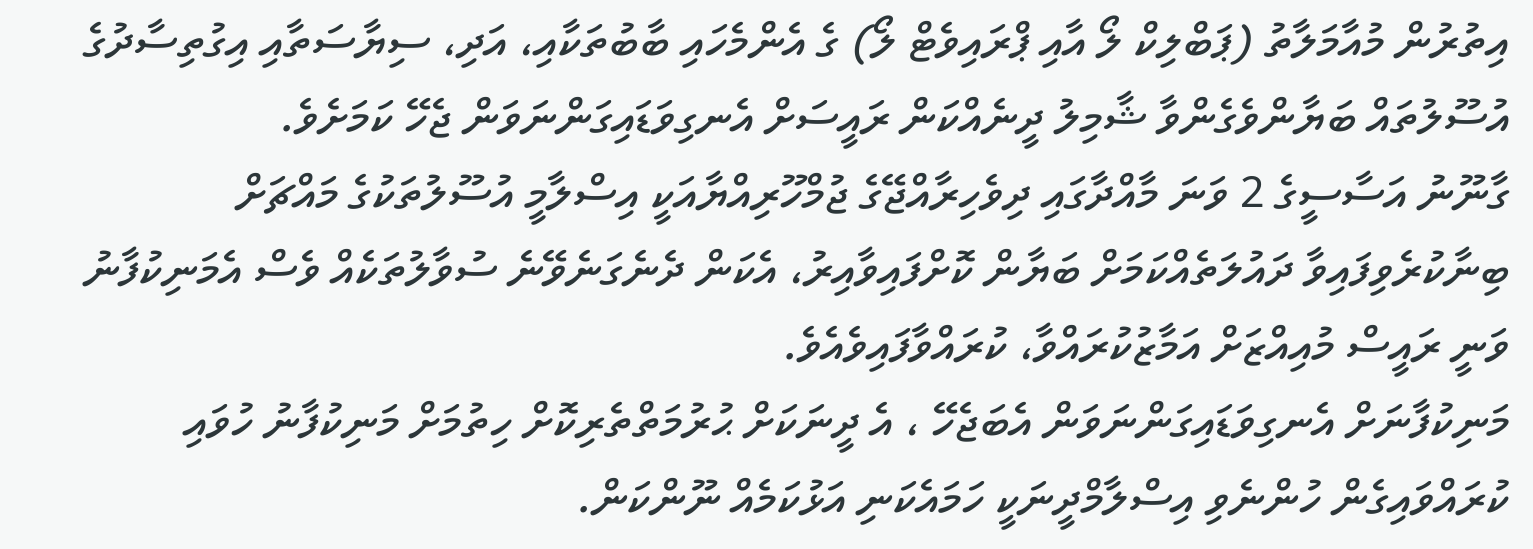އިތުރުން މުއާމަލާތު (ޕަބްލިކް ލޯ އާއި ޕްރައިވެޓް ލޯ) ގެ އެންމެހައި ބާބުތަކާއި، އަދި، ސިޔާސަތާއި އިގުތިސާދުގެ އުސޫލުތައް ބަޔާންވެގެންވާ ޝާމިލު ދީނެއްކަން ރައީސަށް އެނގިވަޑައިގަންނަވަން ޖެހޭ ކަމަށެވެ.
ގާނޫނު އަސާސީގެ 2 ވަނަ މާއްދާގައި ދިވެހިރާއްޖޭގެ ޖުމްހޫރިއްޔާއަކީ އިސްލާމީ އުސޫލުތަކުގެ މައްޗަށް ބިނާކުރެވިފައިވާ ދައުލަތެއްކަމަށް ބަޔާން ކޮށްފައިވާއިރު، އެކަން ދެނެގަނެވޭނެ ސުވާލުތަކެއް ވެސް އެމަނިކުފާނު ވަނީ ރައީސް މުއިއްޒަށް އަމާޒުކުރައްވާ، ކުރައްވާފައިވެއެވެ.
މަނިކުފާނަށް އެނގިވަޑައިގަންނަވަން އެބަޖެހޭ ، އެ ދީނަކަށް ޙުރުމަތްތެރިކޮށް ހިތުމަށް މަނިކުފާނު ހުވައި ކުރައްވައިގެން ހުންނެވި އިސްލާމްދީނަކީ ހަމައެކަނި އަޅުކަމެއް ނޫންކަން.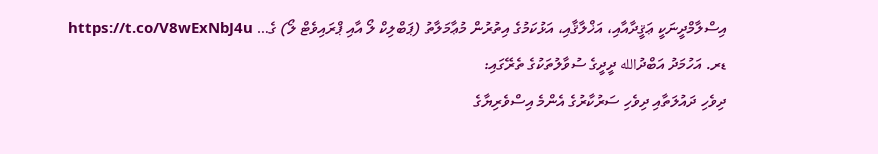އިސްލާމްދީނަކީ ޢަޤީދާއާއި، އަޚްލާޤާއި، އަޅުކަމުގެ އިތުރުން މުޢާމަލާތު (ޕަބްލިކް ލޯ އާއި ޕްރައިވެޓް ލޯ) ގެ… https://t.co/V8wExNbJ4u
ޑރ. އަހުމަދު އަބްދުالله ދީދީގެ ސުވާލުތަކުގެ ތެރޭގައި:
ދިވެހި ދައުލަތާއި ދިވެހި ސަރުކާރުގެ އެންމެ އިސްވެރިޔާގެ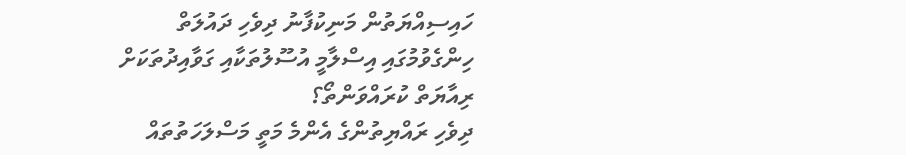ހައިސިއްޔަތުން މަނިކުފާނު ދިވެހި ދައުލަތް ހިންގެވުމުގައި އިސްލާމީ އުސޫލުތަކާއި ގަވާއިދުތަކަށް ރިއާޔަތް ކުރައްވަންތޯ؟
ދިވެހި ރައްޔިތުންގެ އެންމެ މަތީ މަސްލަހަތުތައް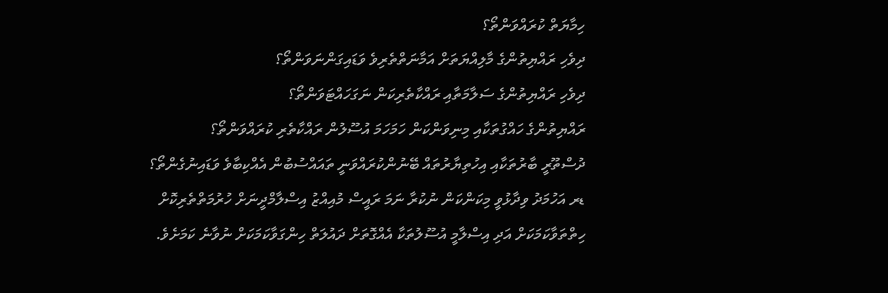ހިމާޔަތް ކުރައްވަންތޯ؟
ދިވެހި ރައްޔިތުންގެ މާލިއްޔަތަށް އަމާނަތްތެރިވެ ވަޑައިގަންނަވަންތޯ؟
ދިވެހި ރައްޔިތުންގެ ސަލާމަތާއި ރައްކާތެރިކަން ނަގަހައްޓަވަންތޯ؟
ރައްޔިތުންގެ ހައްގުތަކާއި މިނިވަންކަން ހަމަހަމަ އުސޫލުން ރައްކާތެރި ކުރައްވަންތޯ؟
ދުސްތޫރީ ބާރުތަކާއި އިހުތިޔާރުތައް ބޭނުންކުރައްވަނީ ތައައްސުބުން އެއްކިބާވެ ވަޑައިނުގެންތޯ؟
ޑރ އަހުމަދު ވިދާޅުވީ މިކަންކަން ނުކުރާ ނަމަ ރައީސް މުއިއްޒު އިސްލާމްދީނަށް ހުރުމަތްތެރިކޮށް ހިތްތަވާކަމަކަށް އަދި އިސްލާމީ އުސޫލުތަކާ އެއްގޮތަށް ދައުލަތް ހިންގަވާކަމަކަށް ނުވާނެ ކަމަށެވެ.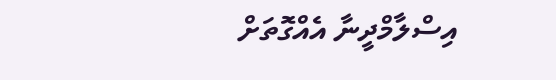އިސްލާމްދީނާ އެއްގޮތަށް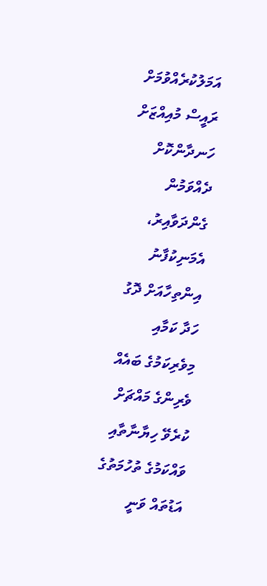އަމަލުކުރެއްވުމަށް ރައީސް މުއިއްޒަށް ހަނދާންކޮށް ދެއްވަމުން ގެންދަވާއިރު، އެމަނިކުފާނު އިންތިހާއަށް ދޮގު ހަދާ ކަމާއި މިވެރިކަމުގެ ބައެއް ވެރިންގެ މައްޗަށް ކުރެވޭ ހިޔާނާތާއި ވައްކަމުގެ ތުހުމަތުގެ އަޑުތައް ވަނީ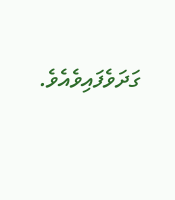ގަދަވެފައިވެއެވެ.